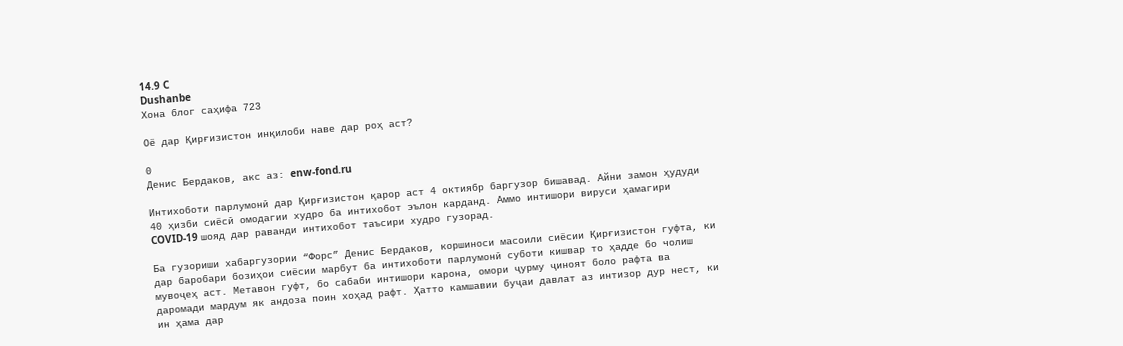14.9 C
Dushanbe
Хона блог саҳифа 723

Оё дар Қирғизистон инқилоби наве дар роҳ аст?

0
Денис Бердаков, акс аз: enw-fond.ru

Интихоботи парлумонӣ дар Қирғизистон қарор аст 4 октиябр баргузор бишавад. Айни замон ҳудуди 40 ҳизби сиёсӣ омодагии худро ба интихобот эълон карданд. Аммо интишори вируси ҳамагири COVID-19 шояд дар раванди интихобот таъсири худро гузорад.

Ба гузориши хабаргузории “Форс” Денис Бердаков, коршиноси масоили сиёсии Қирғизистон гуфта, ки дар баробари бозиҳои сиёсии марбут ба интихоботи парлумонӣ суботи кишвар то ҳадде бо чолиш мувоҷеҳ аст. Метавон гуфт, бо сабаби интишори карона, омори ҷурму ҷиноят боло рафта ва даромади мардум як андоза поин хоҳад рафт. Ҳатто камшавии буҷаи давлат аз интизор дур нест, ки ин ҳама дар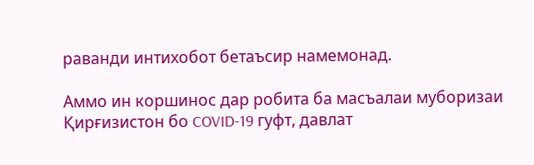раванди интихобот бетаъсир намемонад.

Аммо ин коршинос дар робита ба масъалаи муборизаи Қирғизистон бо COVID-19 гуфт, давлат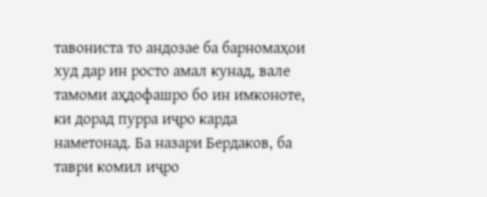тавониста то андозае ба барномаҳои худ дар ин росто амал кунад, вале тамоми аҳдофашро бо ин имконоте, ки дорад пурра иҷро карда наметонад. Ба назари Бердаков, ба таври комил иҷро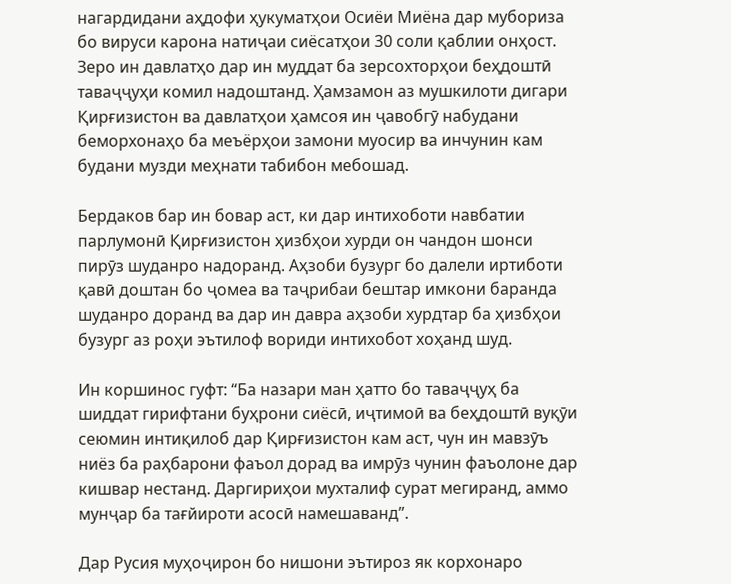нагардидани аҳдофи ҳукуматҳои Осиёи Миёна дар мубориза бо вируси карона натиҷаи сиёсатҳои 30 соли қаблии онҳост. Зеро ин давлатҳо дар ин муддат ба зерсохторҳои беҳдоштӣ таваҷҷуҳи комил надоштанд. Ҳамзамон аз мушкилоти дигари Қирғизистон ва давлатҳои ҳамсоя ин ҷавобгӯ набудани беморхонаҳо ба меъёрҳои замони муосир ва инчунин кам будани музди меҳнати табибон мебошад.

Бердаков бар ин бовар аст, ки дар интихоботи навбатии парлумонӣ Қирғизистон ҳизбҳои хурди он чандон шонси пирӯз шуданро надоранд. Аҳзоби бузург бо далели иртиботи қавӣ доштан бо ҷомеа ва таҷрибаи бештар имкони баранда шуданро доранд ва дар ин давра аҳзоби хурдтар ба ҳизбҳои бузург аз роҳи эътилоф вориди интихобот хоҳанд шуд.

Ин коршинос гуфт: “Ба назари ман ҳатто бо таваҷҷуҳ ба шиддат гирифтани буҳрони сиёсӣ, иҷтимоӣ ва беҳдоштӣ вуқӯи сеюмин интиқилоб дар Қирғизистон кам аст, чун ин мавзӯъ ниёз ба раҳбарони фаъол дорад ва имрӯз чунин фаъолоне дар кишвар нестанд. Даргириҳои мухталиф сурат мегиранд, аммо мунҷар ба тағйироти асосӣ намешаванд”.

Дар Русия муҳоҷирон бо нишони эътироз як корхонаро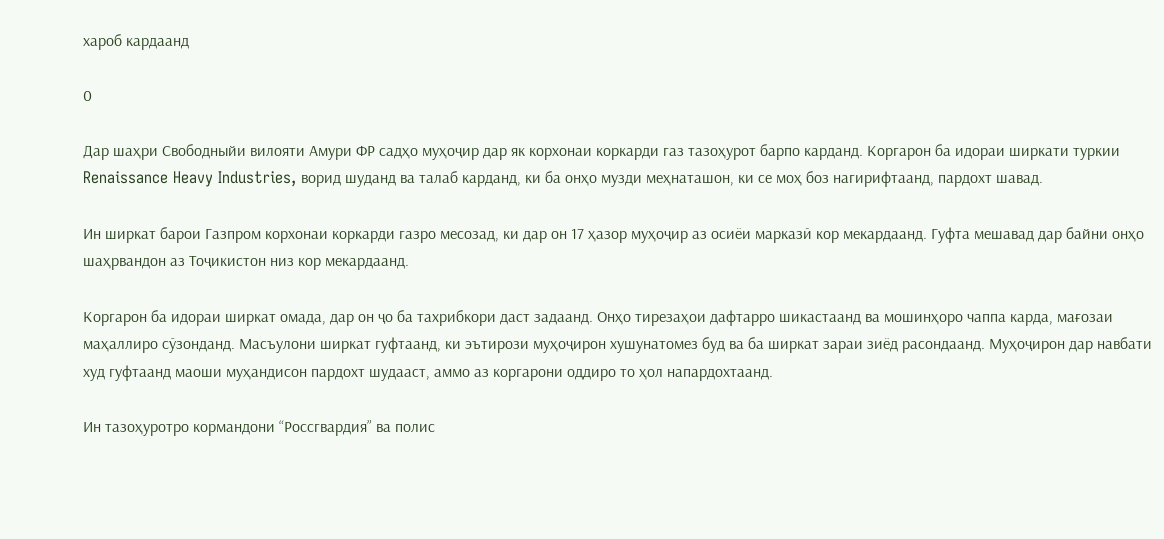хароб кардаанд

0

Дар шаҳри Свободныйи вилояти Амури ФР садҳо муҳоҷир дар як корхонаи коркарди газ тазоҳурот барпо карданд. Коргарон ба идораи ширкати туркии Renaissance Heavy Industries, ворид шуданд ва талаб карданд, ки ба онҳо музди меҳнаташон, ки се моҳ боз нагирифтаанд, пардохт шавад.

Ин ширкат барои Газпром корхонаи коркарди газро месозад, ки дар он 17 ҳазор муҳоҷир аз осиёи марказӣ кор мекардаанд. Гуфта мешавад дар байни онҳо шаҳрвандон аз Тоҷикистон низ кор мекардаанд.

Коргарон ба идораи ширкат омада, дар он ҷо ба тахрибкори даст задаанд. Онҳо тирезаҳои дафтарро шикастаанд ва мошинҳоро чаппа карда, мағозаи маҳаллиро сӯзонданд. Масъулони ширкат гуфтаанд, ки эътирози муҳоҷирон хушунатомез буд ва ба ширкат зараи зиёд расондаанд. Муҳоҷирон дар навбати худ гуфтаанд маоши муҳандисон пардохт шудааст, аммо аз коргарони оддиро то ҳол напардохтаанд.

Ин тазоҳуротро кормандони “Россгвардия” ва полис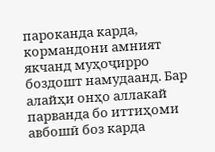пароканда карда, кормандони амният якчанд муҳоҷирро боздошт намудаанд. Бар алайҳи онҳо аллакай парванда бо иттиҳоми авбошӣ боз карда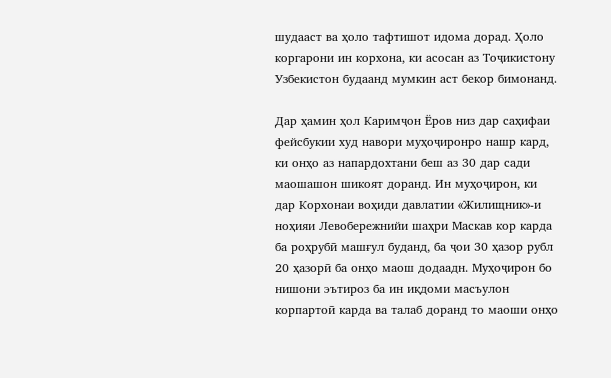шудааст ва ҳоло тафтишот идома дорад. Ҳоло коргарони ин корхона, ки асосан аз Тоҷикистону Узбекистон будаанд мумкин аст бекор бимонанд.

Дар ҳамин ҳол Каримҷон Ёров низ дар саҳифаи фейсбукии худ навори муҳоҷиронро нашр кард, ки онҳо аз напардохтани беш аз 30 дар сади маошашон шикоят доранд. Ин муҳоҷирон, ки дар Корхонаи воҳиди давлатии «Жилищник»-и ноҳияи Левобережнийи шаҳри Маскав кор карда ба роҳрубӣ машғул буданд, ба ҷои 30 ҳазор рубл 20 ҳазорӣ ба онҳо маош додаадн. Муҳоҷирон бо нишони эътироз ба ин иқдоми масъулон корпартоӣ карда ва талаб доранд то маоши онҳо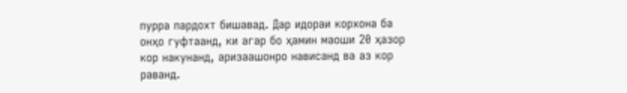пурра пардохт бишавад. Дар идораи корхона ба онҳо гуфтаанд, ки агар бо ҳамин маоши 20 ҳазор кор накунанд, аризаашонро нависанд ва аз кор раванд.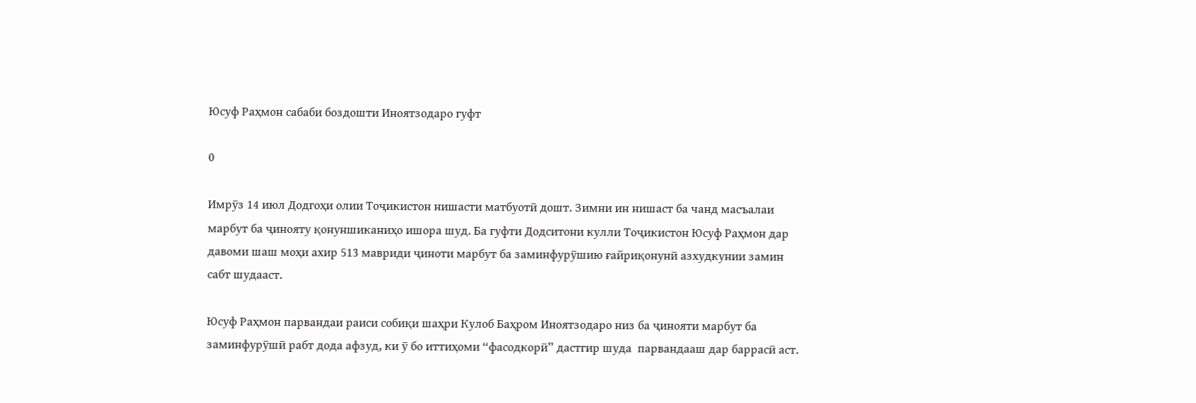Юсуф Раҳмон сабаби боздошти Иноятзодаро гуфт

0

Имрӯз 14 июл Додгоҳи олии Тоҷикистон нишасти матбуотӣ дошт. Зимни ин нишаст ба чанд масъалаи марбут ба ҷинояту қонуншиканиҳо ишора шуд. Ба гуфти Додситони кулли Тоҷикистон Юсуф Раҳмон дар давоми шаш моҳи ахир 513 мавриди ҷиноти марбут ба заминфурӯшию ғайриқонунӣ азхудкунии замин сабт шудааст.

Юсуф Раҳмон парвандаи раиси собиқи шаҳри Кулоб Баҳром Иноятзодаро низ ба ҷинояти марбут ба заминфурӯшӣ рабт дода афзуд, ки ӯ бо иттиҳоми “фасодкорӣ” дастгир шуда  парвандааш дар баррасӣ аст.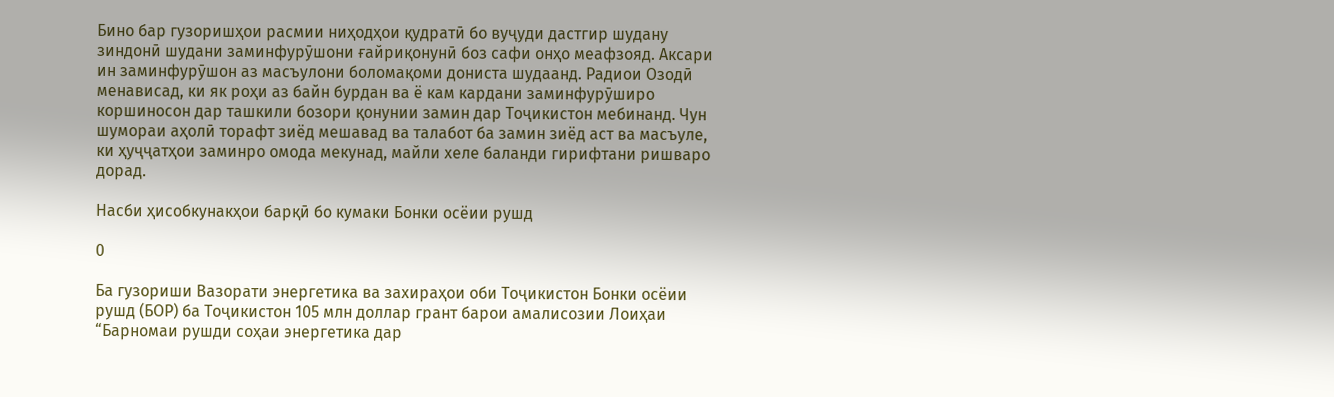Бино бар гузоришҳои расмии ниҳодҳои қудратӣ бо вуҷуди дастгир шудану зиндонӣ шудани заминфурӯшони ғайриқонунӣ боз сафи онҳо меафзояд. Аксари ин заминфурӯшон аз масъулони боломақоми дониста шудаанд. Радиои Озодӣ менависад, ки як роҳи аз байн бурдан ва ё кам кардани заминфурӯширо коршиносон дар ташкили бозори қонунии замин дар Тоҷикистон мебинанд. Чун шумораи аҳолӣ торафт зиёд мешавад ва талабот ба замин зиёд аст ва масъуле, ки ҳуҷҷатҳои заминро омода мекунад, майли хеле баланди гирифтани ришваро дорад.

Насби ҳисобкунакҳои барқӣ бо кумаки Бонки осёии рушд

0

Ба гузориши Вазорати энергетика ва захираҳои оби Тоҷикистон Бонки осёии рушд (БОР) ба Тоҷикистон 105 млн доллар грант барои амалисозии Лоиҳаи “Барномаи рушди соҳаи энергетика дар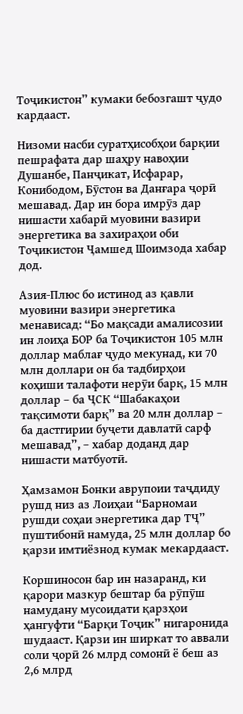Тоҷикистон” кумаки бебозгашт ҷудо кардааст.

Низоми насби суратҳисобҳои барқии пешрафата дар шаҳру навоҳии Душанбе, Панҷикат, Исфарар, Конибодом, Бӯстон ва Данғара ҷорӣ мешавад. Дар ин бора имрӯз дар нишасти хабарӣ муовини вазири энергетика ва захираҳои оби Тоҷикистон Ҷамшед Шоимзода хабар дод.

Азия-Плюс бо истинод аз қавли муовини вазири энергетика менависад: “Бо мақсади амалисозии ин лоиҳа БОР ба Тоҷикистон 105 млн доллар маблағ ҷудо мекунад, ки 70 млн доллари он ба тадбирҳои коҳиши талафоти нерӯи барқ, 15 млн доллар – ба ҶСК “Шабакаҳои тақсимоти барқ” ва 20 млн доллар – ба дастгирии буҷети давлатӣ сарф мешавад”, – хабар доданд дар нишасти матбуотӣ.

Ҳамзамон Бонки аврупоии таҷдиду рушд низ аз Лоиҳаи “Барномаи рушди соҳаи энергетика дар ТҶ” пуштибонӣ намуда, 25 млн доллар бо қарзи имтиёзнод кумак мекардааст.

Коршиносон бар ин назаранд, ки қарори мазкур бештар ба рӯпӯш намудану мусоидати қарзҳои ҳангуфти “Барқи Тоҷик” нигаронида шудааст. Қарзи ин ширкат то аввали соли ҷорӣ 26 млрд сомонӣ ё беш аз 2,6 млрд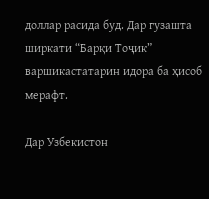доллар расида буд. Дар гузашта ширкати “Барқи Тоҷик” варшикастатарин идора ба ҳисоб мерафт.

Дар Узбекистон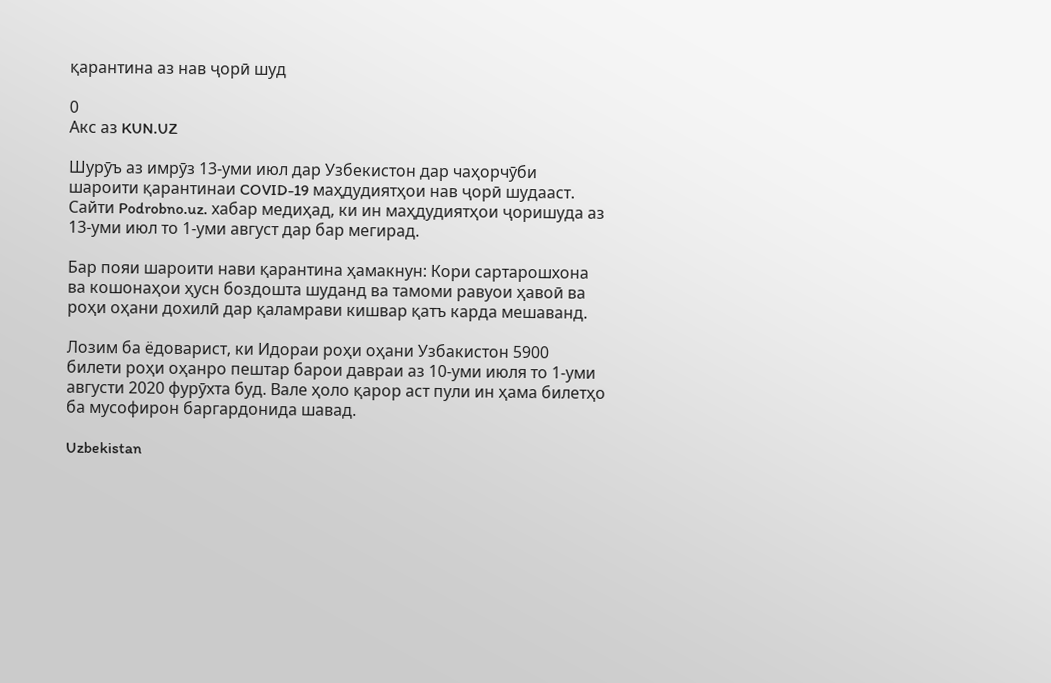қарантина аз нав ҷорӣ шуд

0
Акс аз KUN.UZ

Шурӯъ аз имрӯз 13-уми июл дар Узбекистон дар чаҳорчӯби шароити қарантинаи COVID-19 маҳдудиятҳои нав ҷорӣ шудааст. Сайти Podrobno.uz. хабар медиҳад, ки ин маҳдудиятҳои ҷоришуда аз 13-уми июл то 1-уми август дар бар мегирад.

Бар пояи шароити нави қарантина ҳамакнун: Кори сартарошхона ва кошонаҳои ҳусн боздошта шуданд ва тамоми равуои ҳавоӣ ва роҳи оҳани дохилӣ дар қаламрави кишвар қатъ карда мешаванд.

Лозим ба ёдоварист, ки Идораи роҳи оҳани Узбакистон 5900 билети роҳи оҳанро пештар барои давраи аз 10-уми июля то 1-уми августи 2020 фурӯхта буд. Вале ҳоло қарор аст пули ин ҳама билетҳо ба мусофирон баргардонида шавад.

Uzbekistan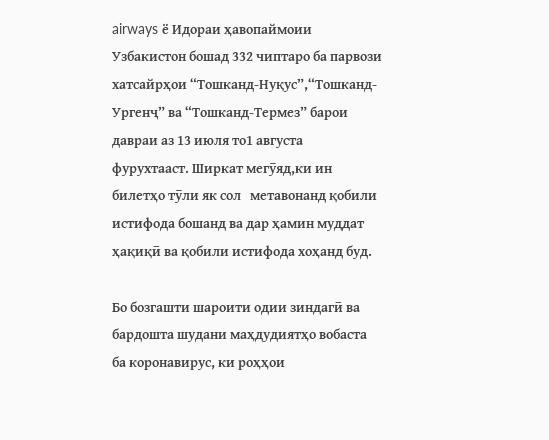airways ё Идораи ҳавопаймоии Узбакистон бошад 332 чиптаро ба парвози хатсайрҳои “Тошканд-Нуқус”,“Тошканд-Ургенҷ” ва “Тошканд-Термез” барои давраи аз 13 июля то1 августа фурухтааст. Ширкат мегӯяд,ки ин билетҳо тӯли як сол   метавонанд қобили истифода бошанд ва дар ҳамин муддат ҳақиқӣ ва қобили истифода хоҳанд буд.

Бо бозгашти шароити одии зиндагӣ ва бардошта шудани маҳдудиятҳо вобаста ба коронавирус, ки роҳҳои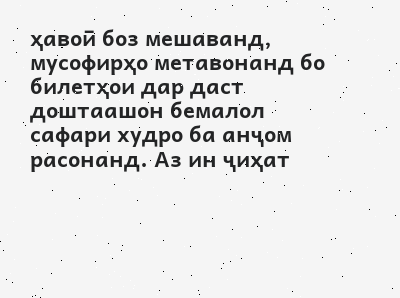ҳавоӣ боз мешаванд, мусофирҳо метавонанд бо билетҳои дар даст доштаашон бемалол сафари худро ба анҷом расонанд. Аз ин ҷиҳат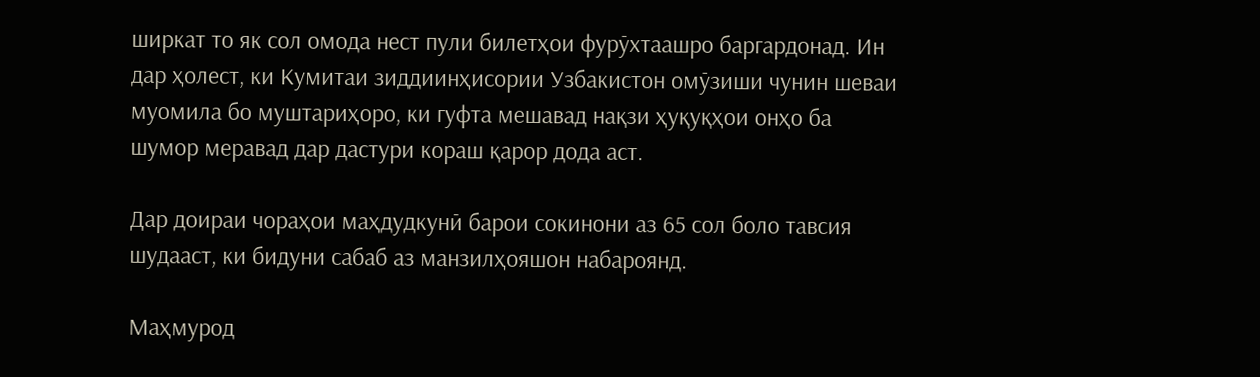ширкат то як сол омода нест пули билетҳои фурӯхтаашро баргардонад. Ин дар ҳолест, ки Кумитаи зиддиинҳисории Узбакистон омӯзиши чунин шеваи муомила бо муштариҳоро, ки гуфта мешавад нақзи ҳуқуқҳои онҳо ба шумор меравад дар дастури кораш қарор дода аст.

Дар доираи чораҳои маҳдудкунӣ барои сокинони аз 65 сол боло тавсия шудааст, ки бидуни сабаб аз манзилҳояшон набароянд.

Маҳмурод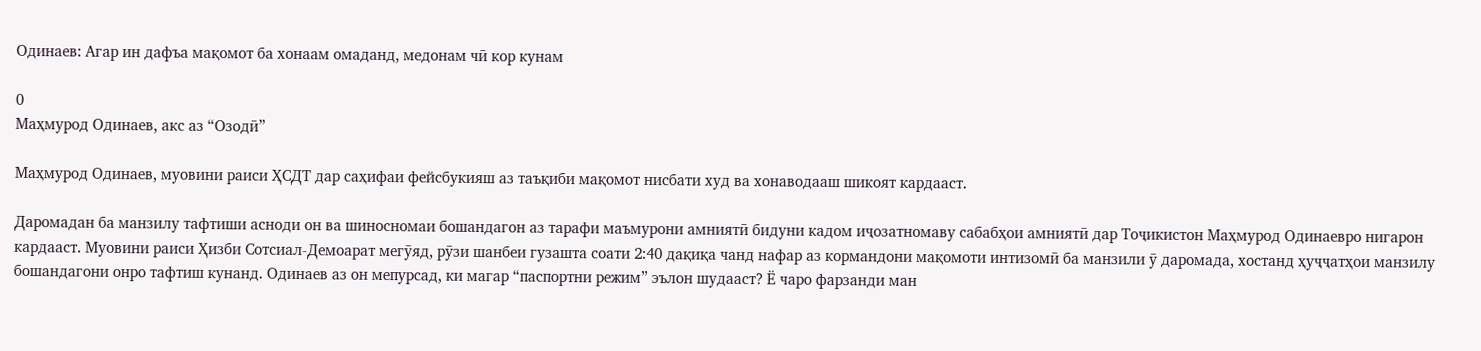Одинаев: Агар ин дафъа мақомот ба хонаам омаданд, медонам чӣ кор кунам

0
Маҳмурод Одинаев, акс аз “Озодӣ”

Маҳмурод Одинаев, муовини раиси ҲСДТ дар саҳифаи фейсбукияш аз таъқиби мақомот нисбати худ ва хонаводааш шикоят кардааст.

Даромадан ба манзилу тафтиши асноди он ва шиносномаи бошандагон аз тарафи маъмурони амниятӣ бидуни кадом иҷозатномаву сабабҳои амниятӣ дар Тоҷикистон Маҳмурод Одинаевро нигарон кардааст. Муовини раиси Ҳизби Сотсиал-Демоарат мегӯяд, рӯзи шанбеи гузашта соати 2:40 дақиқа чанд нафар аз кормандони мақомоти интизомӣ ба манзили ӯ даромада, хостанд ҳуҷҷатҳои манзилу бошандагони онро тафтиш кунанд. Одинаев аз он мепурсад, ки магар “паспортни режим” эълон шудааст? Ё чаро фарзанди ман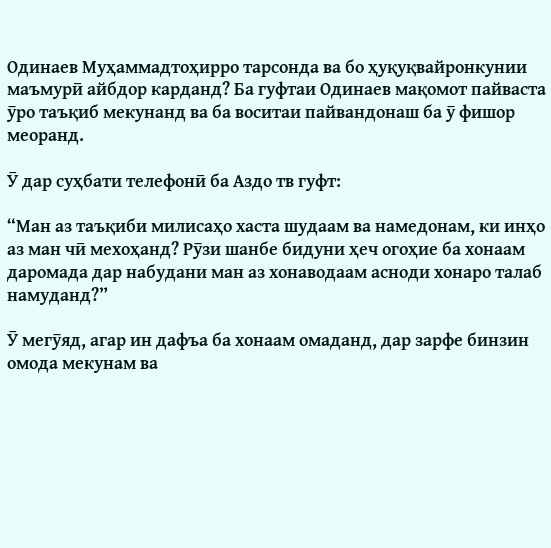Одинаев Муҳаммадтоҳирро тарсонда ва бо ҳуқуқвайронкунии маъмурӣ айбдор карданд? Ба гуфтаи Одинаев мақомот пайваста ӯро таъқиб мекунанд ва ба воситаи пайвандонаш ба ӯ фишор меоранд.

Ӯ дар суҳбати телефонӣ ба Аздо тв гуфт:

“Ман аз таъқиби милисаҳо хаста шудаам ва намедонам, ки инҳо аз ман чӣ мехоҳанд? Рӯзи шанбе бидуни ҳеч огоҳие ба хонаам даромада дар набудани ман аз хонаводаам асноди хонаро талаб намуданд?”

Ӯ мегӯяд, агар ин дафъа ба хонаам омаданд, дар зарфе бинзин омода мекунам ва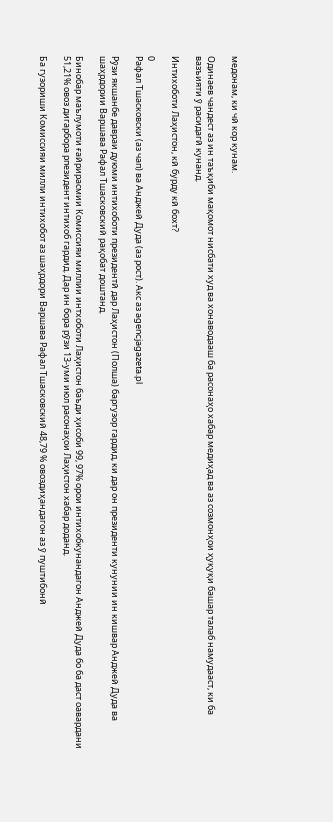медонам, ки чӣ кор кунам.

Одинаев чандест аз ин таъқиби мақомот нисбати худ ва хонаводааш ба расонаҳо хабар медиҳад ва аз созмонҳои ҳуқуқи башар талаб намудааст, ки ба вазъияти ӯ расидагӣ кунанд.

Интихоботи Лаҳистон, кӣ бурду кӣ бохт?

0
Рафал Тшасковски (аз чап) ва Анджей Дуда (аз рост). Акс аз agencjagazeta.pl

Рӯзи якшанбе давраи дуюми интихоботи президентӣ дар Лаҳистон (Полша) баргузор гардид, ки дар он президенти кунунии ин кишвар Анджей Дуда ва шаҳрдории Варшава Рафал Тшасковский рақобат доштанд.

Бинобар маълумоти ғайрирасмии Комиссияи миллии интхоботи Лаҳистон баъди ҳисоби 99, 97% орои интихобкунандагон Анджей Дуда бо ба даст оавардани 51,21% овоз дигарбора рпезидент интихоб гардид. Дар ин бора рӯзи 13-уми июл расонаҳои Лаҳистон хабар доданд.

Ба гузориши Комиссияи милли интихобот аз шаҳрдори Варшава Рафал Тшасковский 48,79 % овоздиҳандагон аз ӯ пуштибонӣ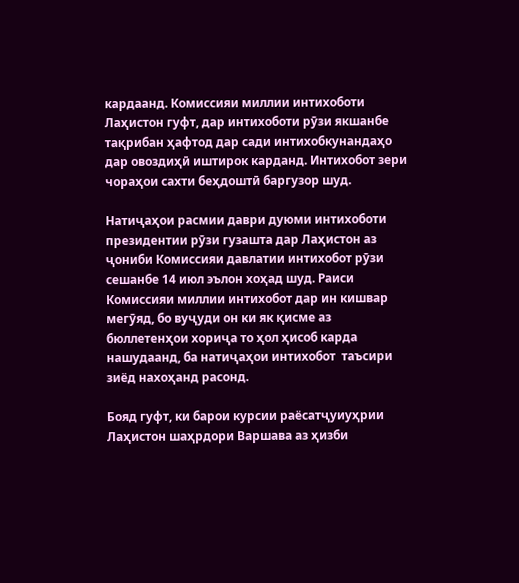кардаанд. Комиссияи миллии интихоботи Лаҳистон гуфт, дар интихоботи рӯзи якшанбе тақрибан ҳафтод дар сади интихобкунандаҳо дар овоздиҳӣ иштирок карданд. Интихобот зери чораҳои сахти беҳдоштӣ баргузор шуд.

Натиҷаҳои расмии даври дуюми интихоботи президентии рӯзи гузашта дар Лаҳистон аз ҷониби Комиссияи давлатии интихобот рӯзи сешанбе 14 июл эълон хоҳад шуд. Раиси Комиссияи миллии интихобот дар ин кишвар мегӯяд, бо вуҷуди он ки як қисме аз бюллетенҳои хориҷа то ҳол ҳисоб карда нашудаанд, ба натиҷаҳои интихобот  таъсири зиёд нахоҳанд расонд.

Бояд гуфт, ки барои курсии раёсатҷуиуҳрии Лаҳистон шаҳрдори Варшава аз ҳизби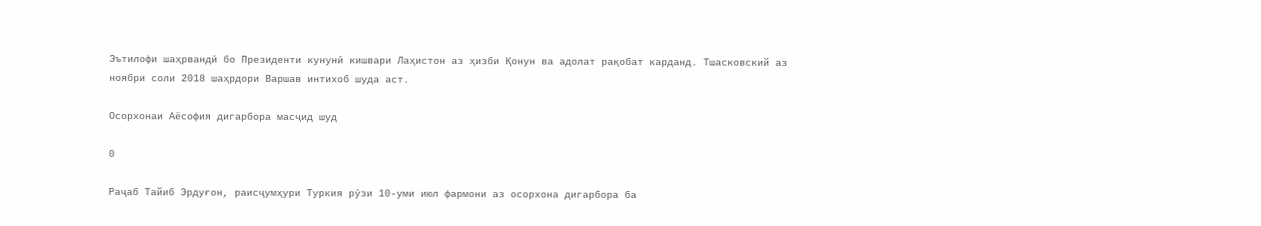Эътилофи шаҳрвандӣ бо Президенти кунунӣ кишвари Лаҳистон аз ҳизби Қонун ва адолат рақобат карданд. Тшасковский аз ноябри соли 2018 шаҳрдори Варшав интихоб шуда аст.

Осорхонаи Аёсофия дигарбора масҷид шуд

0

Раҷаб Тайиб Эрдуғон, раисҷумҳури Туркия рӯзи 10-уми июл фармони аз осорхона дигарбора ба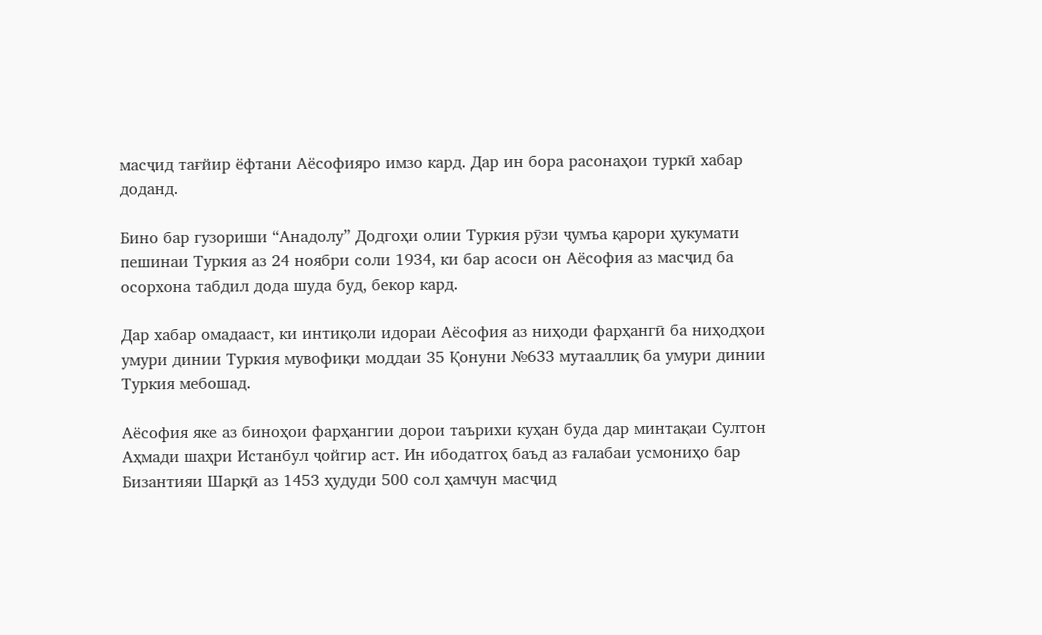масҷид тағйир ёфтани Аёсофияро имзо кард. Дар ин бора расонаҳои туркӣ хабар доданд.

Бино бар гузориши “Анадолу” Додгоҳи олии Туркия рӯзи ҷумъа қарори ҳукумати пешинаи Туркия аз 24 ноябри соли 1934, ки бар асоси он Аёсофия аз масҷид ба осорхона табдил дода шуда буд, бекор кард.

Дар хабар омадааст, ки интиқоли идораи Аёсофия аз ниҳоди фарҳангӣ ба ниҳодҳои умури динии Туркия мувофиқи моддаи 35 Қонуни №633 мутааллиқ ба умури динии Туркия мебошад.

Аёсофия яке аз биноҳои фарҳангии дорои таърихи куҳан буда дар минтақаи Султон Аҳмади шаҳри Истанбул ҷойгир аст. Ин ибодатгоҳ баъд аз ғалабаи усмониҳо бар Бизантияи Шарқӣ аз 1453 ҳудуди 500 сол ҳамчун масҷид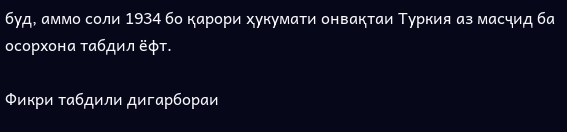буд, аммо соли 1934 бо қарори ҳукумати онвақтаи Туркия аз масҷид ба осорхона табдил ёфт.

Фикри табдили дигарбораи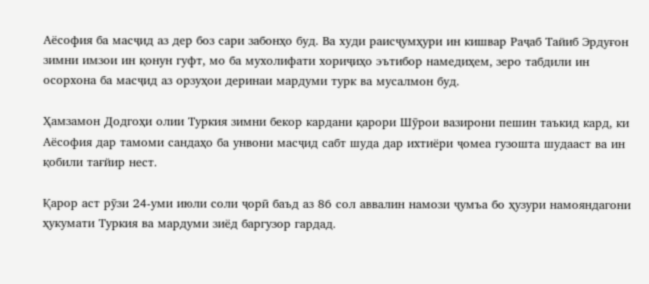Аёсофия ба масҷид аз дер боз сари забонҳо буд. Ва худи раисҷумҳури ин кишвар Раҷаб Тайиб Эрдуғон зимни имзои ин қонун гуфт, мо ба мухолифати хориҷиҳо эътибор намедиҳем, зеро табдили ин осорхона ба масҷид аз орзуҳои деринаи мардуми турк ва мусалмон буд.

Ҳамзамон Додгоҳи олии Туркия зимни бекор кардани қарори Шӯрои вазирони пешин таъкид кард, ки Аёсофия дар тамоми сандаҳо ба унвони масҷид сабт шуда дар ихтиёри ҷомеа гузошта шудааст ва ин қобили тағйир нест.

Қарор аст рӯзи 24-уми июли соли ҷорӣ баъд аз 86 сол аввалин намози ҷумъа бо ҳузури намояндагони ҳукумати Туркия ва мардуми зиёд баргузор гардад.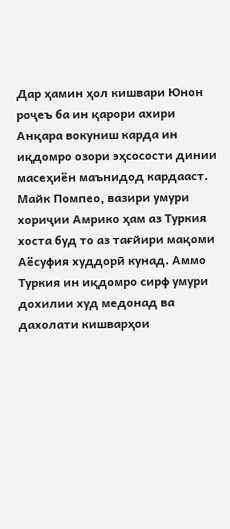Дар ҳамин ҳол кишвари Юнон роҷеъ ба ин қарори ахири Анқара вокуниш карда ин иқдомро озори эҳсосости динии масеҳиён маънидод кардааст. Майк Помпео, вазири умури хориҷии Амрико ҳам аз Туркия хоста буд то аз тағйири мақоми Аёсуфия худдорӣ кунад. Аммо Туркия ин иқдомро сирф умури дохилии худ медонад ва дахолати кишварҳои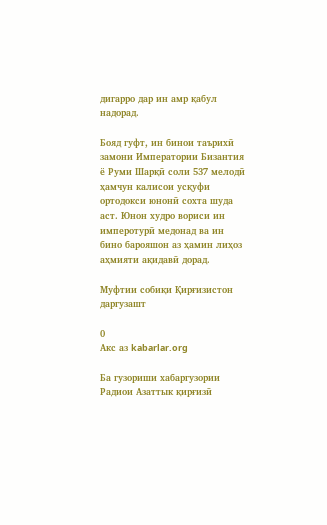дигарро дар ин амр қабул надорад.

Бояд гуфт, ин бинои таърихӣ замони Императории Бизантия ё Руми Шарқӣ соли 537 мелодӣ ҳамчун калисои усқуфи ортодокси юнонӣ сохта шуда аст. Юнон худро вориси ин имперотурӣ медонад ва ин бино барояшон аз ҳамин лиҳоз аҳмияти ақидавӣ дорад.

Муфтии собиқи Қирғизистон даргузашт

0
Акс аз kabarlar.org

Ба гузориши хабаргузории Радиои Азаттык қирғизӣ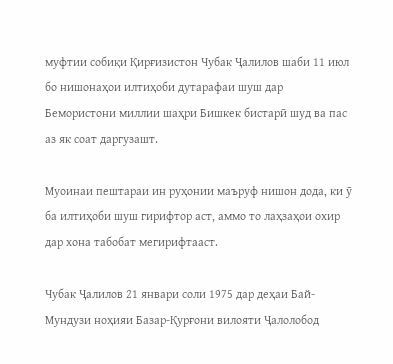муфтии собиқи Қирғизистон Чубак Ҷалилов шаби 11 июл бо нишонаҳои илтиҳоби дутарафаи шуш дар Бемористони миллии шаҳри Бишкек бистарӣ шуд ва пас аз як соат даргузашт.

Муоинаи пештараи ин руҳонии маъруф нишон дода, ки ӯ ба илтиҳоби шуш гирифтор аст, аммо то лаҳзаҳои охир дар хона табобат мегирифтааст.

Чубак Ҷалилов 21 январи соли 1975 дар деҳаи Бай-Мундузи ноҳияи Базар-Қурғони вилояти Ҷалолобод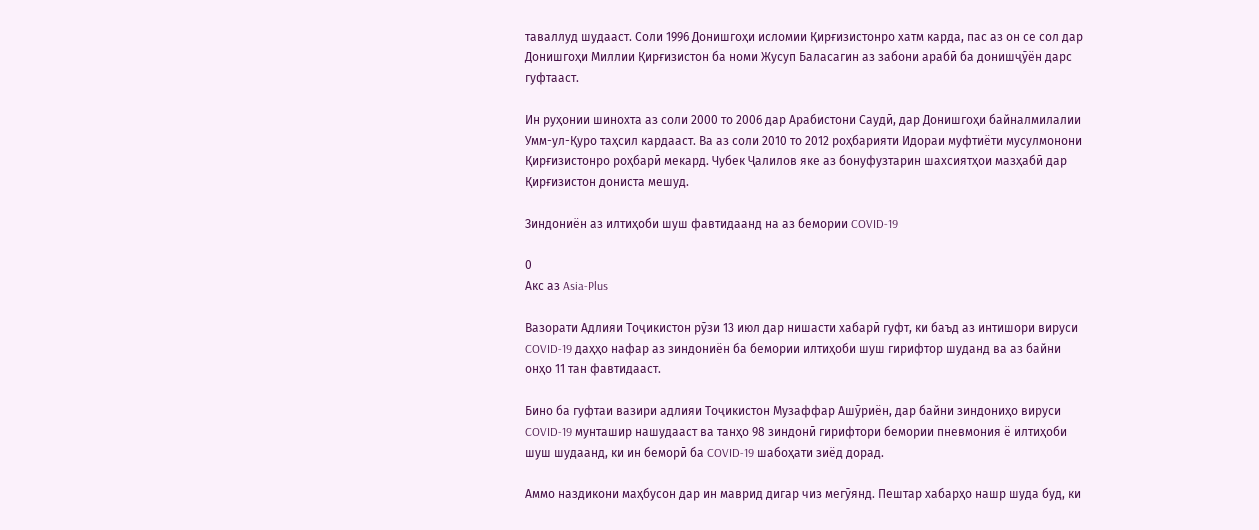таваллуд шудааст. Соли 1996 Донишгоҳи исломии Қирғизистонро хатм карда, пас аз он се сол дар Донишгоҳи Миллии Қирғизистон ба номи Жусуп Баласагин аз забони арабӣ ба донишҷӯён дарс гуфтааст.

Ин руҳонии шинохта аз соли 2000 то 2006 дар Арабистони Саудӣ, дар Донишгоҳи байналмилалии Умм-ул-Қуро таҳсил кардааст. Ва аз соли 2010 то 2012 роҳбарияти Идораи муфтиёти мусулмонони Қирғизистонро роҳбарӣ мекард. Чубек Ҷалилов яке аз бонуфузтарин шахсиятҳои мазҳабӣ дар Қирғизистон дониста мешуд.

Зиндониён аз илтиҳоби шуш фавтидаанд на аз бемории COVID-19

0
Акс аз Asia-Plus

Вазорати Адлияи Тоҷикистон рӯзи 13 июл дар нишасти хабарӣ гуфт, ки баъд аз интишори вируси COVID-19 даҳҳо нафар аз зиндониён ба бемории илтиҳоби шуш гирифтор шуданд ва аз байни онҳо 11 тан фавтидааст.

Бино ба гуфтаи вазири адлияи Тоҷикистон Музаффар Ашӯриён, дар байни зиндониҳо вируси COVID-19 мунташир нашудааст ва танҳо 98 зиндонӣ гирифтори бемории пневмония ё илтиҳоби шуш шудаанд, ки ин беморӣ ба COVID-19 шабоҳати зиёд дорад.

Аммо наздикони маҳбусон дар ин маврид дигар чиз мегӯянд. Пештар хабарҳо нашр шуда буд, ки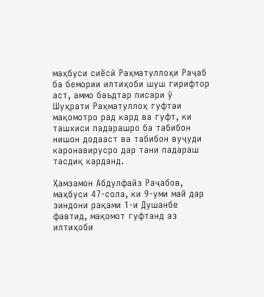маҳбуси сиёсӣ Раҳматуллоҳи Раҷаб ба бемории илтиҳоби шуш гирифтор аст, аммо баъдтар писари ӯ Шуҳрати Раҳматуллоҳ гуфтаи мақомотро рад кард ва гуфт, ки ташхиси падарашро ба табибон нишон додааст ва табибон вуҷуди каронавирусро дар тани падараш тасдиқ карданд.

Ҳамзамон Абдулфайз Раҷабов, маҳбуси 47-сола, ки 9-уми май дар зиндони рақами 1-и Душанбе фавтид, мақомот гуфтанд аз илтиҳоби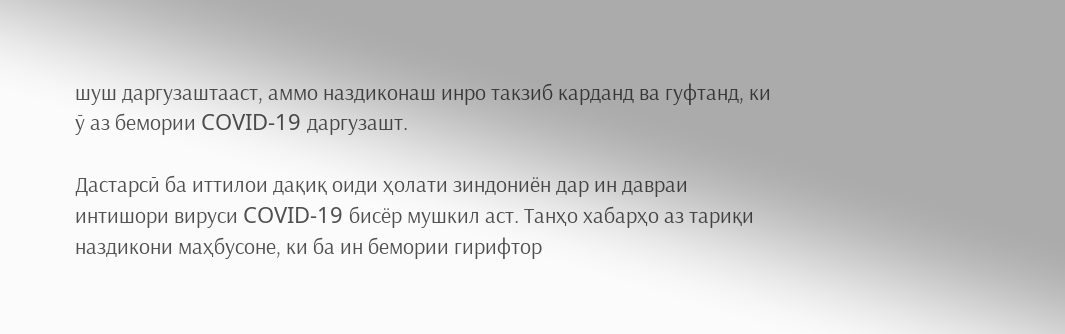шуш даргузаштааст, аммо наздиконаш инро такзиб карданд ва гуфтанд, ки ӯ аз бемории COVID-19 даргузашт.

Дастарсӣ ба иттилои дақиқ оиди ҳолати зиндониён дар ин давраи интишори вируси COVID-19 бисёр мушкил аст. Танҳо хабарҳо аз тариқи наздикони маҳбусоне, ки ба ин бемории гирифтор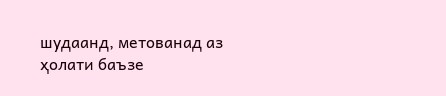шудаанд, метованад аз ҳолати баъзе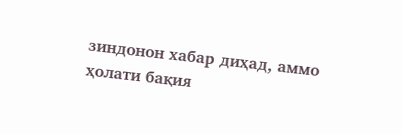зиндонон хабар диҳад, аммо ҳолати бақия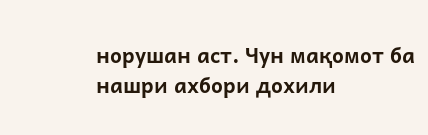норушан аст. Чун мақомот ба нашри ахбори дохили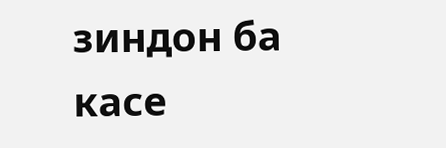зиндон ба касе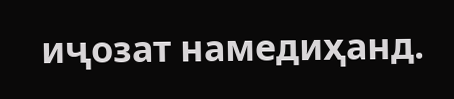иҷозат намедиҳанд.